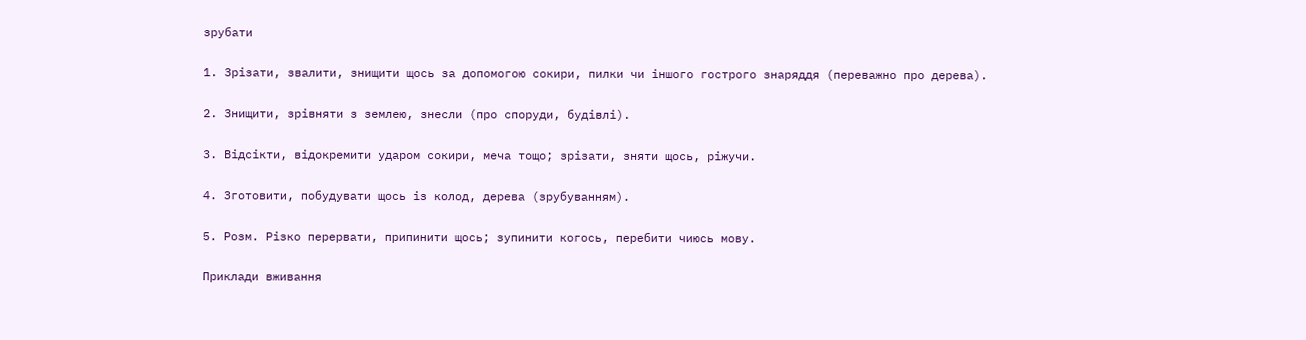зрубати

1. Зрізати, звалити, знищити щось за допомогою сокири, пилки чи іншого гострого знаряддя (переважно про дерева).

2. Знищити, зрівняти з землею, знесли (про споруди, будівлі).

3. Відсікти, відокремити ударом сокири, меча тощо; зрізати, зняти щось, ріжучи.

4. Зготовити, побудувати щось із колод, дерева (зрубуванням).

5. Розм. Різко перервати, припинити щось; зупинити когось, перебити чиюсь мову.

Приклади вживання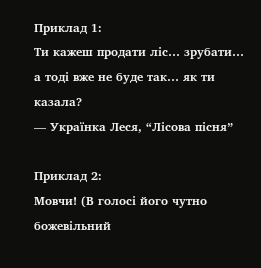Приклад 1:
Ти кажеш продати ліс… зрубати… а тоді вже не буде так… як ти казала?
— Українка Леся, “Лісова пісня”

Приклад 2:
Мовчи! (В голосi його чутно божевiльний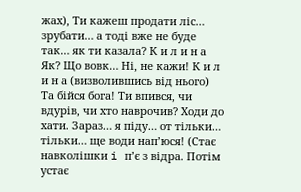жах), Ти кажеш продати лiс… зрубати… а тодi вже не буде так… як ти казала? К и л и н а Як? Що вовк… Нi, не кажи! К и л и н а (визволившись вiд нього) Та бiйся бога! Ти впився, чи вдурiв, чи хто наврочив? Ходи до хати. Зараз… я пiду… от тiльки… тiльки… ще води нап’юся! (Стає навколiшки i п’є з вiдра. Потiм устає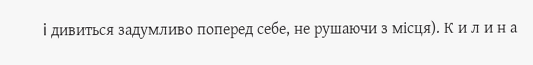i дивиться задумливо поперед себе, не рушаючи з мiсця). К и л и н а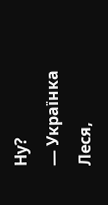Ну?
— Українка Леся,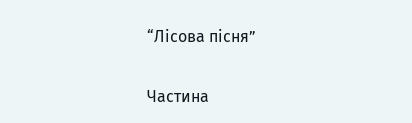“Лісова пісня”

Частина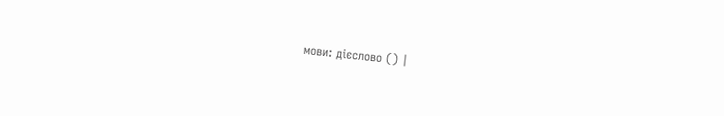мови: дієслово () |